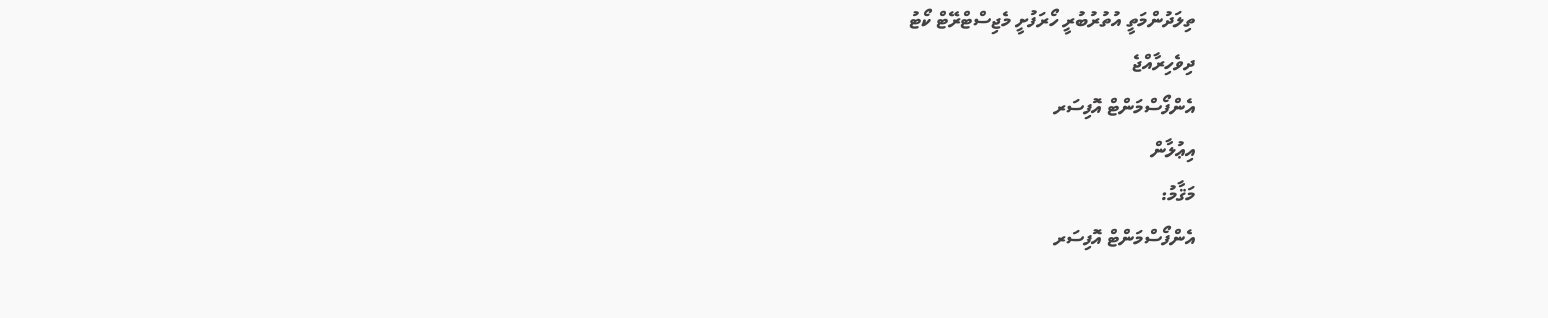ތިލަދުންމަތީ އުތުރުބުރީ ހޯރަފުށީ މެޖިސްޓްރޭޓް ކޯޓު
ދިވެހިރާއްޖެ
އެންފޯސްމަންޓް އޮފިސަރ
އިޢުލާން
މަޤާމު:
އެންފޯސްމަންޓް އޮފިސަރ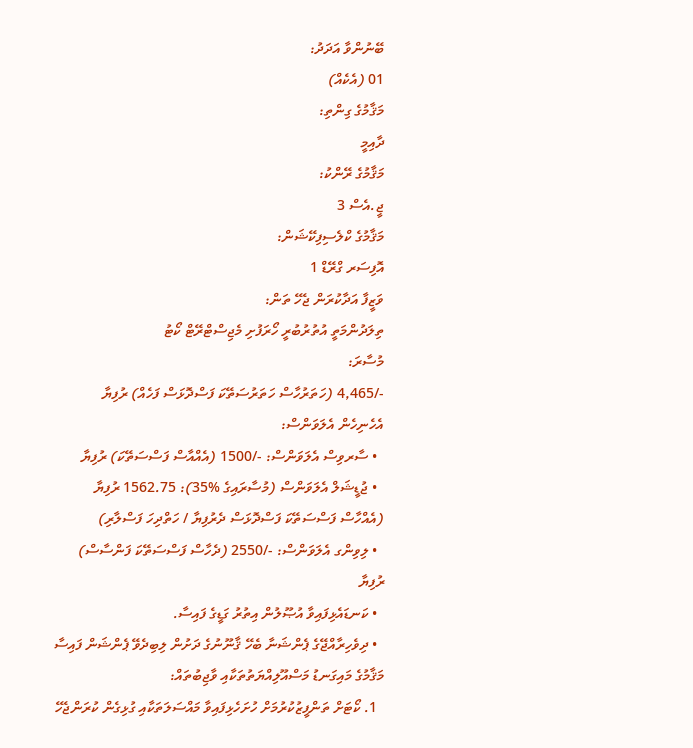ބޭނުންވާ އަދަދު:
01 (އެކެއް)
މަޤާމުގެ ގިންތި:
ދާއިމީ
މަޤާމުގެ ރޭންކު:
ޖީ.އެސް 3
މަޤާމުގެ ކްލެސިފިކޭޝަން:
އޮފިސަރ ގްރޭޑް 1
ވަޒީފާ އަދާކުރަން ޖެހޭ ތަން:
ތިލަދުންމަތީ އުތުރުބުރީ ހޯރަފުށި މެޖިސްޓްރޭޓް ކޯޓު
މުސާރަ:
-/4,465 (ހަތަރުހާސް ހަތަރުސަތޭކަ ފަސްދޮޅަސް ފަހެއް) ރުފިޔާ
އެހެނިހެން އެލަވަންސް:
  • ސާރވިސް އެލަވަންސް: -/1500 (އެއްއާސް ފަސްސަތޭކަ) ރުފިޔާ
  • ޖުޑީޝަލް އެލަވަންސް (މުސާރައިގެ %35): 1562.75 ރުފިޔާ (އެއްހާސް ފަސްސަތޭކަ ފަސްދޮޅަސް ދެރުފިޔާ / ހަތްދިހަ ފަސްލާރި)
  • ލިވިންގ އެލަވަންސް: -/2550 (ދެހާސް ފަސްސަތޭކަ ފަންސާސް) ރުފިޔާ
  • ކަނޑައެޅިފައިވާ އުޞޫލުން އިތުރު ގަޑީގެ ފައިސާ.
  • ދިވެހިރާއްޖޭގެ ޕެންޝަނާ ބެހޭ ޤާނޫނުގެ ދަށުން ލިބިދެވޭ ޕެންޝަން ފައިސާ
މަޤާމުގެ މައިގަނޑު މަސްއޫލިއްޔަތުތަކާއި ވާޖިބުތައް:
  1. ކޯޓަށް ތަންފީޒުކުރުމަށް ހުށަހެޅިފައިވާ މައްސަލަތަކާއި ގުޅިގެން ކުރަންޖެހޭ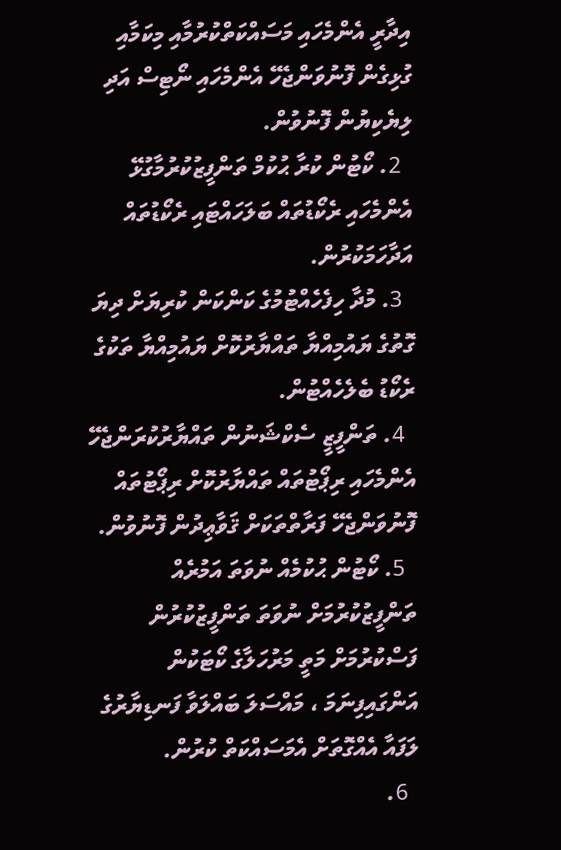އިދާރީ އެންމެހައި މަސައްކަތްކުރުމާއި މިކަމާއި ގުޅިގެން ފޮނުވަންޖެހޭ އެންމެހައި ނޯޓިސް އަދި ލިޔެކިޔުން ފޮނުވުން.
  2. ކޯޓުން ކުރާ ޙުކުމް ތަންފީޒުކުރުމާގުޅޭ އެންމެހައި ރެކޯޑުތައް ބަލަހައްޓައި ރެކޯޑުތައް އަދާހަމަކުރުން.
  3. މުދާ ހިފެހެއްޓުމުގެ ކަންކަން ކުރިޔަށް ދިޔަ ގޮތުގެ ޔައުމިއްޔާ ތައްޔާރުކޮށް ޔައުމިއްޔާ ތަކުގެ ރެކޯޑު ބެލެހެއްޓުން.
  4. ތަންފީޒީ ސެކްޝަނުން ތައްޔާރުކުރަންޖެހޭ އެންމެހައި ރިޕޯޓުތައް ތައްޔާރުކޮށް ރިޕޯޓުތައް ފޮނުވަންޖެހޭ ފަރާތްތަކަށް ޤަވާޢިދުން ފޮނުވުން.
  5. ކޯޓުން ޙުކުމެއް ނުވަތަ އަމުރެއް ތަންފީޒުކުރުމަށް ނުވަތަ ތަންފީޒުކުރުން ފަސްކުރުމަށް މަތީ މަރުހަލާގެ ކޯޓަކުން އަންގައިފިނަމަ ، މައްސަލަ ބައްލަވާ ފަނޑިޔާރުގެ ލަފައާ އެއްގޮތަށް އެމަސައްކަތް ކުރުން.
  6.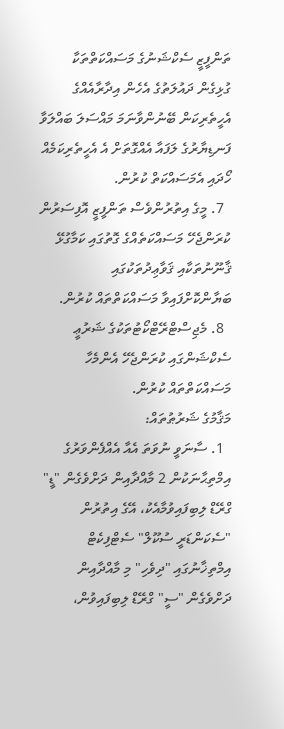ތަންފީޒީ ސެކްޝަނުގެ މަސައްކަތްތަކާ ގުޅިގެން ދައުލަތުގެ އެހެން އިދާރާއެއްގެ އެހީތެރިކަން ބޭނުންވާނަމަ މައްސަލަ ބައްލަވާ ފަނޑިޔާރުގެ ލަފައާ އެއްގޮތަށް އެ އެހީތެރިކަމެއް ހޯދައި އެމަސައްކަތް ކުރުން.
  7. މީގެ އިތުރުންވެސް ތަންފީޒީ އޮފިސަރުން ކުރަންޖެހޭ މަސައްކަތެއްގެ ގޮތުގައި ކަމާގުޅޭ ޤާނޫނުތަކާއި ޤަވާޢިދުތަކުގައި ބަޔާންކޮށްފައިވާ މަސައްކަތްތައް ކުރުން.
  8. މެޖިސްޓްރޭޓްކޯޓުތަކުގެ ޝަރުޢީ ސެކްޝަންގައި ކުރަންޖެހޭ އެންމެހާ މަސައްކަތްތައް ކުރުން.
މަޤާމުގެ ޝަރުޠުތައް:
  1. ސާނަވީ ނުވަތަ އެއާ އެއްފެންވަރުގެ އިމްތިޙާނަކުން 2 މާއްދާއިން ދަށްވެގެން "ޑީ" ގްރޭޑް ލިބިފައިވުމާއެކު، އޭގެ އިތުރުން "ސެކަންޑަރީ ސުކޫލް" ސެޓްފިކެޓް އިމްތިޚާނުގައި "ދިވެހި" މި މާއްދާއިން ދަށްވެގެން "ސީ" ގްރޭޑް ލިބިފައިވުން،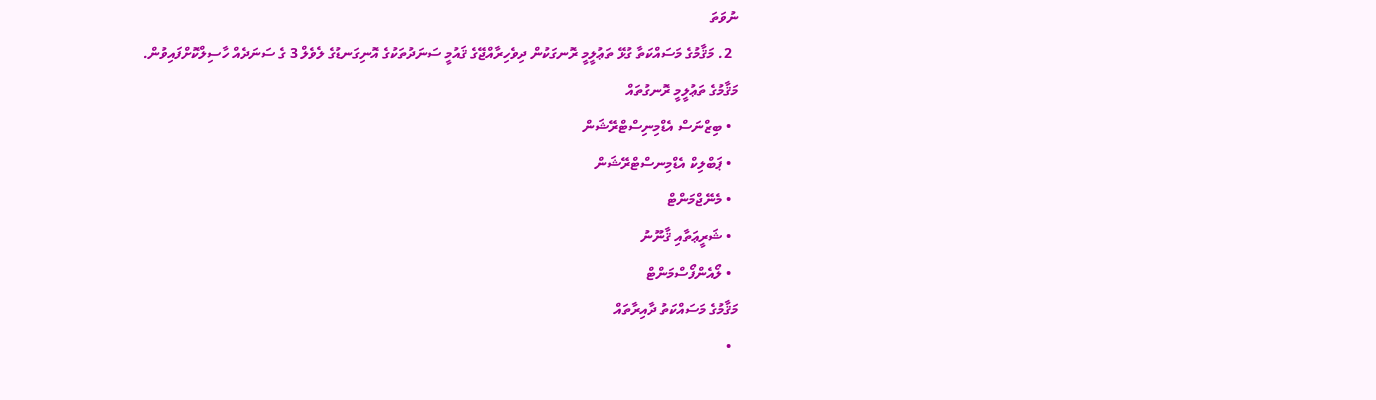ނުވަތަ
  2. މަޤާމުގެ މަސައްކަތާ ގުޅޭ ތަޢުލީމީ ރޮނގަކުން ދިވެހިރާއްޖޭގެ ޤައުމީ ސަނަދުތަކުގެ އޮނިގަނޑުގެ ލެވެލް 3 ގެ ސަނަދެއް ހާސިލްކޮށްފައިވުން.
މަޤާމުގެ ތަޢުލީމީ ރޮނގުތައް
  • ބިޒްނަސް އެޑްމިނިސްޓްރޭޝަން
  • ޕަބްލިކް އެޑްމިނސްޓްރޭޝަން
  • މެނޭޖްމަންޓް
  • ޝަރީޢަތާއި ޤާނޫނު
  • ލޯއެންފޯސްމަންޓް
މަޤާމުގެ މަސައްކަތު ދާއިރާތައް
  •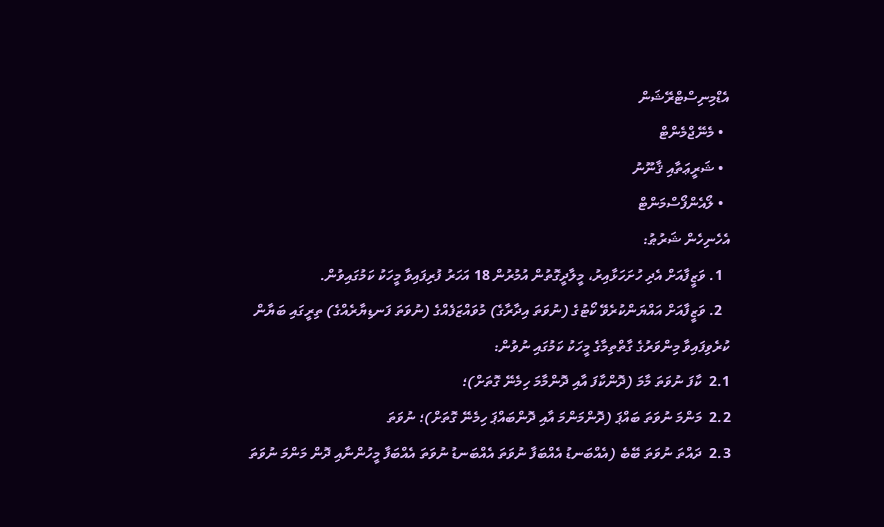އެޑްމިނިސްޓްރޭޝަން
  • މެނޭޖްމެންޓް
  • ޝަރީޢަތާއި ޤާނޫނު
  • ލޯއެންފޯސްމަންޓް
އެހެނިހެން ޝަރުޠު:
  1. ވަޒީފާއަށް އެދި ހުށަހަޅާއިރު، މީލާދީގޮތުން އުމުރުން 18 އަހަރު ފުރިފައިވާ މީހަކު ކަމުގައިވުން.
  2. ވަޒީފާއަށް އައްޔަންކުރެވޭ ކޯޓުގެ (ނުވަތަ އިދާރާގެ) މުވައްޒަފެއްގެ (ނުވަތަ ފަނޑިޔާރެއްގެ) ތިރީގައި ބަޔާން ކުރެވިފައިވާ މިންވަރުގެ ގާތްތިމާގެ މީހަކު ކަމުގައި ނުވުން:
2.1  ކާފަ ނުވަތަ މާމަ (ދޮންކާފަ އާއި ދޮންމާމަ ހިމެނޭ ގޮތަށް)؛
2.2  މަންމަ ނުވަތަ ބައްޕަ (ދޮންމަންމަ އާއި ދޮންބައްޕަ ހިމެނޭ ގޮތަށް)؛ ނުވަތަ
2.3  ދައްތަ ނުވަތަ ބޭބެ (އެއްބަނޑު އެއްބަފާ ނުވަތަ އެއްބަނޑު ނުވަތަ އެއްބަފާ މީހުންނާއި ދޮން މަންމަ ނުވަތަ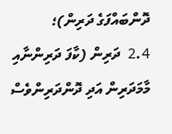ދޮންބައްފަގެ ދަރިން)؛
2.4  ދަރިން (ކާފަ ދަރިންނާއި މާމަދަރިން އަދި ދޮންދަރިންވެސް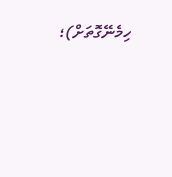ހިމެނޭގޮތަށް)؛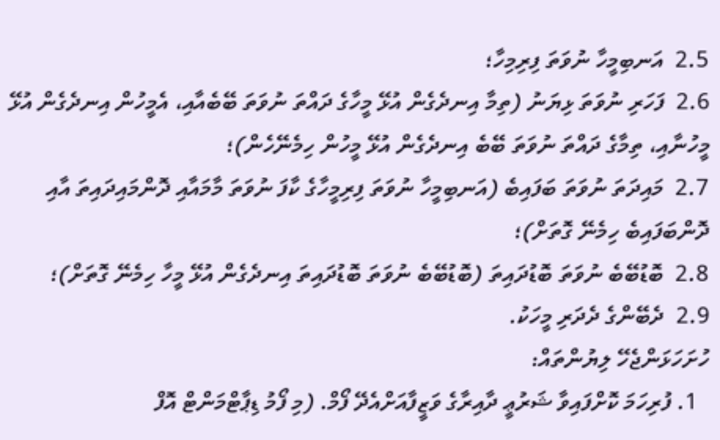2.5  އަނބިމީހާ ނުވަތަ ފިރިމިހާ؛
2.6  ފަހަރި ނުވަތަ ޅިޔަނު (ތިމާ އިނދެގެން އުޅޭ މީހާގެ ދައްތަ ނުވަތަ ބޭބެއާއި، އެމީހުން އިނދެގެން އުޅޭ މީހުނާއި، ތިމާގެ ދައްތަ ނުވަތަ ބޭބެ އިނދެގެން އުޅޭ މީހުން ހިމެނޭހެން)؛
2.7  މައިދަތަ ނުވަތަ ބަފައިބެ (އަނބިމީހާ ނުވަތަ ފިރިމީހާގެ ކާފަ ނުވަތަ މާމައާއި ދޮންމައިދައިތަ އާއި ދޮންބަފައިބެ ހިމެނޭ ގޮތަށް)؛
2.8  ބޮޑުބޭބެ ނުވަތަ ބޮޑުދައިތަ (ބޮޑުބޭބެ ނުވަތަ ބޮޑުދައިތަ އިނދެގެން އުޅޭ މީހާ ހިމެނޭ ގޮތަށް)؛
2.9  ދެބޭންގެ ދެދަރި މީހަކު.
ހުށަހަޅަންޖެހޭ ލިޔުންތައް:
  1. ފުރިހަމަ ކޮށްފައިވާ ޝަރުޢީ ދާއިރާގެ ވަޒީފާއަށްއެދޭ ފޯމް. (މި ފޯމު ޑިޕާޓްމަންޓް އޮފް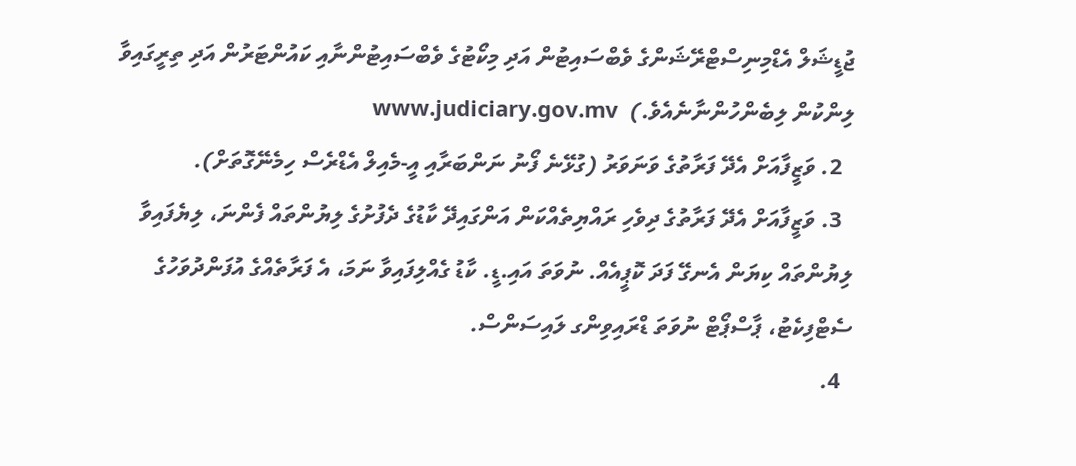ޖުޑީޝަލް އެޑްމިނިސްޓްރޭޝަންގެ ވެބްސައިޓުން އަދި މިކޯޓުގެ ވެބްސައިޓުންނާއި ކައުންޓަރުން އަދި ތިރީގައިވާ ލިންކުން ލިބެންހުންނާނެއެވެ.)  www.judiciary.gov.mv
  2. ވަޒީފާއަށް އެދޭ ފަރާތުގެ ވަނަވަރު (ގުޅޭނެ ފޯނު ނަންބަރާއި އީ-މެއިލް އެޑްރެސް ހިމެނޭގޮތަށް).
  3. ވަޒީފާއަށް އެދޭ ފަރާތުގެ ދިވެހި ރައްޔިތެއްކަން އަންގައިދޭ ކާޑުގެ ދެފުށުގެ ލިޔުންތައް ފެންނަ، ލިޔެފައިވާ ލިޔުންތައް ކިޔަން އެނގޭ ފަދަ ކޮޕީއެއް. ނުވަތަ އައި.ޑީ. ކާޑު ގެއްލިފައިވާ ނަމަ، އެ ފަރާތެއްގެ އުފަންދުވަހުގެ ސެޓްފިކެޓު، ޕާސްޕޯޓް ނުވަތަ ޑްރައިވިންގ ލައިސަންސް.
  4.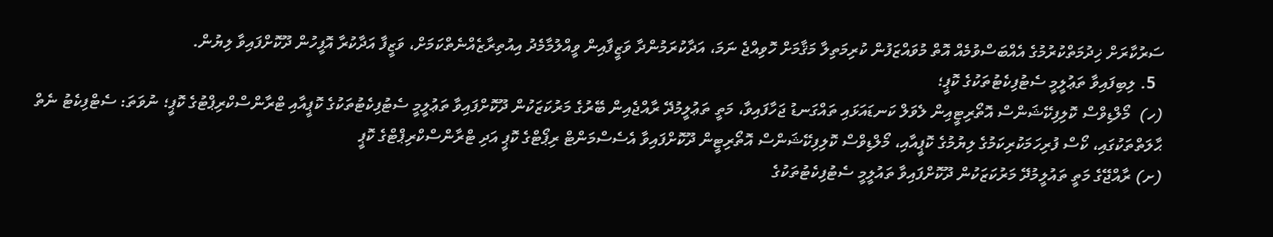ސަރުކާރަށް ޚިދުމަތްކުރުމުގެ އެއްބަސްވުމެއް އޮތް މުވައްޒަފުން ކުރިމަތިލާ މަޤާމަށް ހޮވިއްޖެ ނަމަ، އަދާކުރަމުންދާ ވަޒީފާއިން ވީއްލުމާމެދު އިއުތިރާޒެއްނެތްކަމަށް، ވަޒީފާ އަދާކުރާ އޮފީހުން ދޫކޮށްފައިވާ ލިޔުން.
  5. ލިބިފައިވާ ތަޢުލީމީ ސެޓުފިކެޓުތަކުގެ ކޮޕީ؛
(ހ)  މޯލްޑިވްސް ކޮލިފިކޭޝަންސް އޮތޯރިޓީއިން ލެވަލް ކަނޑައަޅައި ތައްގަނޑު ޖަހާފައިވާ، މަތީ ތަޢުލީމުދޭ ރާއްޖެއިން ބޭރުގެ މަރުކަޒަކުން ދޫކޮށްފައިވާ ތަޢުލީމީ ސެޓުފިކެޓުތަކުގެ ކޮޕީއާއި ޓްރާންސްކްރިޕްޓުގެ ކޮޕީ؛ ނުވަތަ: ސެޓްފިކެޓު ނެތް ޙާލަތްތަކުގައި، ކޯސް ފުރިހަމަކުރިކަމުގެ ލިޔުމުގެ ކޮޕީއާއި، މޯލްޑިވްސް ކޮލިފިކޭޝަންސް އޮތޯރިޓީން ދޫކޮށްފައިވާ އެސެސްމަންޓް ރިޕޯޓްގެ ކޮޕީ އަދި ޓްރާންސްކްރިޕްޓްގެ ކޮޕީ
(ށ) ރާއްޖޭގެ މަތީ ތައުލީމުދޭ މަރުކަޒަކުން ދޫކޮށްފައިވާ ތައުލީމީ ސެޓުފިކެޓުތަކުގެ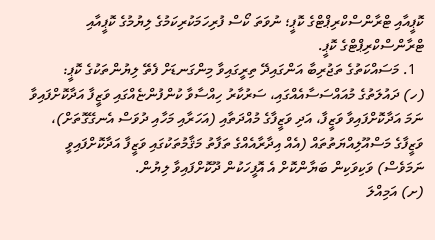ކޮޕީއާއި ޓްރާންސްކްރިޕްޓްގެ ކޮޕީ؛ ނުވަތަ ކޯސް ފުރިހަމަކުރިކަމުގެ ލިޔުމުގެ ކޮޕީއާއި ޓްރާންސްކްރިޕްޓްގެ ކޮޕީ.
  1. މަސައްކަތުގެ ތަޖުރިބާ އަންގައިދޭ ތިރީގައިވާ މިންގަނޑަށް ފެތޭ ލިޔުންތަކުގެ ކޮޕީ:
(ހ) ދައުލަތުގެ މުއައްސަސާއެއްގައި، ސަރުކާރު ހިއްސާވާ ކުންފުންޏެއްގައި ވަޒީފާ އަދާކޮށްފައިވާ ނަމަ އަދާކޮށްފައިވާ ވަޒީފާ، އަދި ވަޒީފާގެ މުއްދަތާއި (އަހަރާއި މަހާއި ދުވަސް އެނގޭގޮތަށް)، ވަޒީފާގެ މަސްއޫލިއްޔަތުތައް (އެއް އިދާރާއެއްގެ ތަފާތު މަޤާމުތަކުގައި ވަޒީފާ އަދާކޮށްފައިވީ ނަމަވެސް) ވަކިވަކިން ބަޔާންކޮށް އެ އޮފީހަކުން ދޫކޮށްފައިވާ ލިޔުން.
(ށ) އަމިއްލަ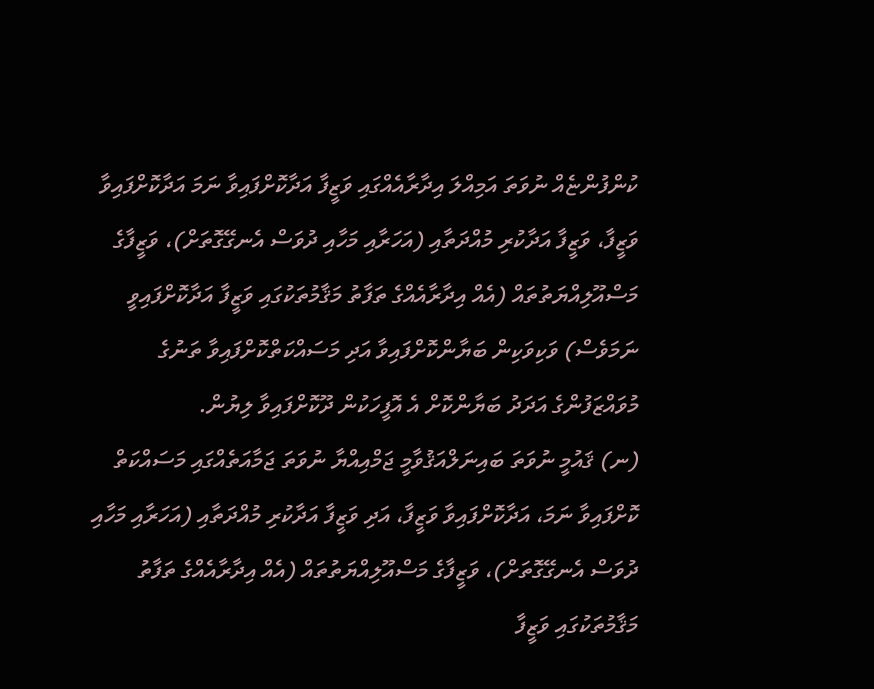ކުންފުންޏެއް ނުވަތަ އަމިއްލަ އިދާރާއެއްގައި ވަޒީފާ އަދާކޮށްފައިވާ ނަމަ އަދާކޮށްފައިވާ ވަޒީފާ، ވަޒީފާ އަދާކުރި މުއްދަތާއި (އަހަރާއި މަހާއި ދުވަސް އެނގޭގޮތަށް)، ވަޒީފާގެ މަސްއޫލިއްޔަތުތައް (އެއް އިދާރާއެއްގެ ތަފާތު މަޤާމުތަކުގައި ވަޒީފާ އަދާކޮށްފައިވީ ނަމަވެސް) ވަކިވަކިން ބަޔާންކޮށްފައިވާ އަދި މަސައްކަތްކޮށްފައިވާ ތަނުގެ މުވައްޒަފުންގެ އަދަދު ބަޔާންކޮށް އެ އޮފީހަކުން ދޫކޮށްފައިވާ ލިޔުން.
(ނ) ޤައުމީ ނުވަތަ ބައިނަލްއަޤުވާމީ ޖަމްއިއްޔާ ނުވަތަ ޖަމާއަތެއްގައި މަސައްކަތް ކޮށްފައިވާ ނަމަ، އަދާކޮށްފައިވާ ވަޒީފާ، އަދި ވަޒީފާ އަދާކުރި މުއްދަތާއި (އަހަރާއި މަހާއި ދުވަސް އެނގޭގޮތަށް)، ވަޒީފާގެ މަސްއޫލިއްޔަތުތައް (އެއް އިދާރާއެއްގެ ތަފާތު މަޤާމުތަކުގައި ވަޒީފާ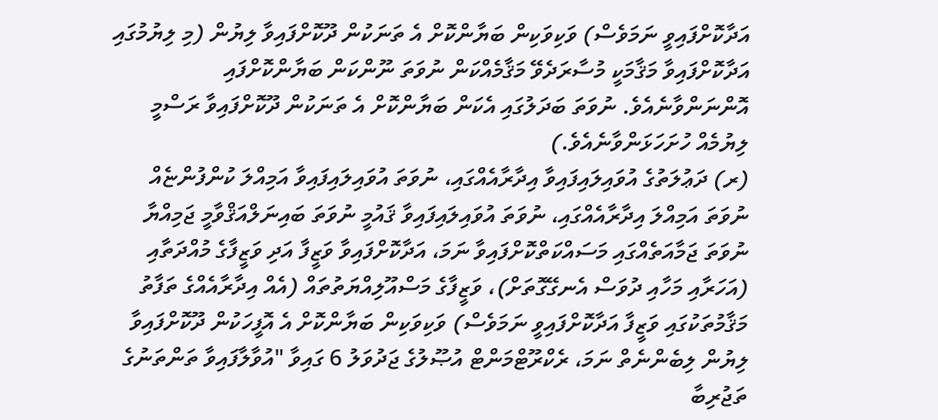އަދާކޮށްފައިވީ ނަމަވެސް) ވަކިވަކިން ބަޔާންކޮށް އެ ތަނަކުން ދޫކޮށްފައިވާ ލިޔުން (މި ލިޔުމުގައި އަދާކޮށްފައިވާ މަޤާމަކީ މުސާރަދެވޭ މަޤާމެއްކަން ނުވަތަ ނޫންކަން ބަޔާންކޮށްފައި އޮންނަންވާނެއެވެ. ނުވަތަ ބަދަލުގައި އެކަން ބަޔާންކޮށް އެ ތަނަކުން ދޫކޮށްފައިވާ ރަސްމީ ލިޔުމެއް ހުށަހަޅަންވާނެއެވެ.)
(ރ) ދަޢުލަތުގެ އުވައިލައިފައިވާ އިދާރާއެއްގައި، ނުވަތަ އުވައިލައިފައިވާ އަމިއްލަ ކުންފުންޏެއް ނުވަތަ އަމިއްލަ އިދާރާއެއްގައި، ނުވަތަ އުވައިލައިފައިވާ ޤައުމީ ނުވަތަ ބައިނަލްއަޤްވާމީ ޖަމިއްޔާ ނުވަތަ ޖަމާއަތެއްގައި މަސައްކަތްކޮށްފައިވާ ނަމަ، އަދާކޮށްފައިވާ ވަޒީފާ އަދި ވަޒީފާގެ މުއްދަތާއި (އަހަރާއި މަހާއި ދުވަސް އެނގޭގޮތަށް)، ވަޒީފާގެ މަސްއޫލިއްޔަތުތައް (އެއް އިދާރާއެއްގެ ތަފާތު މަޤާމުތަކުގައި ވަޒީފާ އަދާކޮށްފައިވީ ނަމަވެސް) ވަކިވަކިން ބަޔާންކޮށް އެ އޮފީހަކުން ދޫކޮށްފައިވާ ލިޔުން ލިބެންނެތް ނަމަ، ރެކްރޫޓްމަންޓް އުޞޫލުގެ ޖަދުވަލު 6 ގައިވާ "އުވާލާފައިވާ ތަންތަނުގެ ތަޖުރިބާ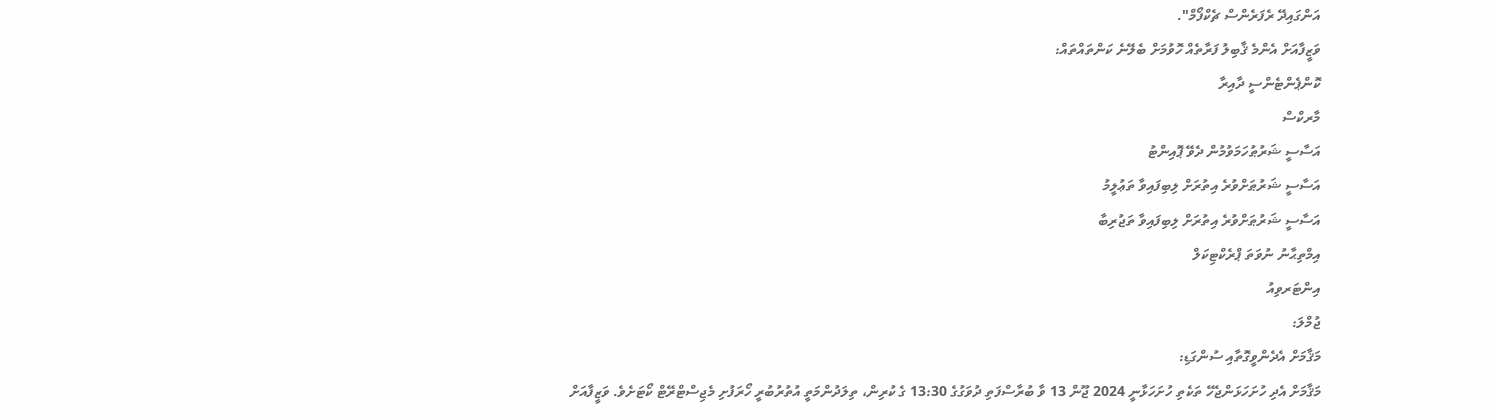އަންގައިދޭ ރެފަރެންސް ޗެކްފޯމް".
ވަޒީފާއަށް އެންމެ ޤާބިލު ފަރާތެއް ހޮވުމަށް ބެލޭނެ ކަންތައްތައް:
ކޮންޕެންޓެންސީ ދާއިރާ
މާރކްސް
އަސާސީ ޝަރުޠުހަމަވުމުން ދެވޭ ޕޮއިންޓު
އަސާސީ ޝަރުޠަށްވުރެ އިތުރަށް ލިބިފައިވާ ތަޢުލީމު
އަސާސީ ޝަރުޠަށްވުރެ އިތުރަށް ލިބިފައިވާ ތަޖުރިބާ
އިމްތިޙާނު ނުވަތަ ޕްރެކްޓިކަލް
އިންޓަރވިއު
ޖުމްލަ:
މަޤާމަށް އެދެންވީގޮތާއި ސުންގަޑި:
މަޤާމަށް އެދި ހުށަހަޅަންޖެހޭ ތަކެތި ހުށަހަޅާނީ 2024 ޖޫން 13 ވާ ބުރާސްފަތި ދުވަގުގެ 13:30 ގެ ކުރިން، ތިލަދުންމަތީ އުތުރުބުރީ ހޯރަފުށި މެޖިސްޓްރޭޓް ކޯޓަށެވެ. ވަޒީފާއަށް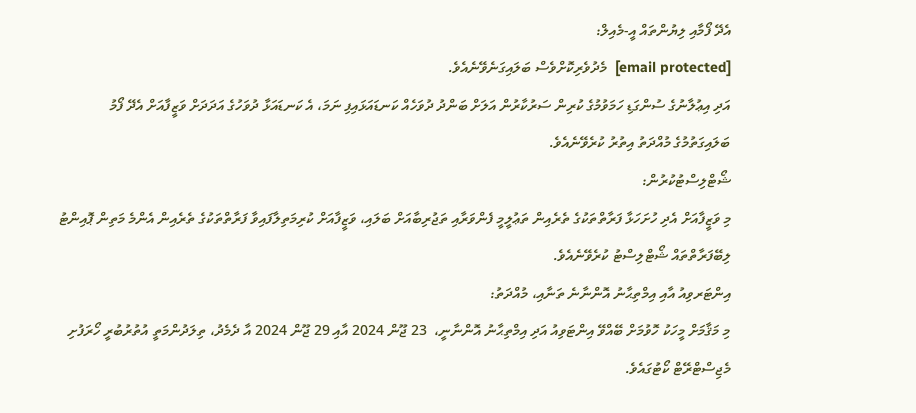އެދޭ ފޯމާއި ލިޔުންތައް އީ-މެއިލް:
[email protected]  މެދުވެރިކޮށްވެސް ބަލައިގަނެވޭނެއެވެ.
އަދި އިޢުލާނުގެ ސުންގަޑި ހަމަވުމުގެ ކުރިން ސަރުކާރުން އަލަށް ބަންދު ދުވަހެއް ކަނޑައަޅައިފި ނަމަ، އެ ކަނޑައަޅާ ދުވަހުގެ އަދަދަށް ވަޒީފާއަށް އެދޭ ފޯމު ބަލައިގަތުމުގެ މުއްދަތު އިތުރު ކުރެވޭނެއެވެ.
ޝޯޓްލިސްޓުކުރުން:
މި ވަޒީފާއަށް އެދި ހުށަހަޅާ ފަރާތްތަކުގެ ތެރެއިން ތަޢުލީމީ ފެންވަރާއި ތަޖުރިބާއަށް ބަލައި، ވަޒީފާއަށް ކުރިމަތިލާފައިވާ ފަރާތްތަކުގެ ތެރެއިން އެންމެ މަތިން ޕޮއިންޓު ލިބޭފަރާތްތައް ޝޯޓްލިސްޓު ކުރެވޭނެއެވެ.
އިންޓަރވިއު އާއި އިމްތިޙާނު އޮންނާނެ ތަނާއި، މުއްދަތު:
މި މަޤާމަށް މީހަކު ހޮވުމަށް ބޭއްވޭ އިންޓަވިއު އަދި އިމްތިޙާނު އޮންނާނީ،  23 ޖޫން 2024 އާއި 29 ޖޫން 2024 އާ ދެމެދު، ތިލަދުންމަތީ އުތުރުބުރީ ހޯރަފުށި މެޖިސްޓްރޭޓް ކޯޓުގައެވެ.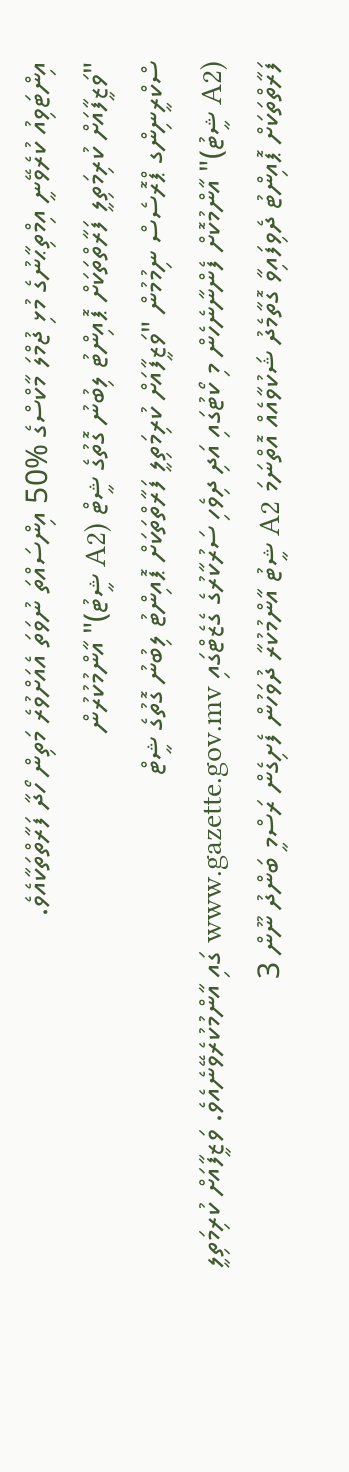އިންޓަވިއު ކުރެވޭނީ އިމްތިޙާނުގެ މުޅި ޖުމްލަ މާކްސްގެ %50 އިންސައްތަ ނުވަތަ އެއަށްވުރެ މަތިން ހޯދާ ފަރާތްތަކާއެވެ.
"ވަޒީފާއަށް ކުރިމަތިލީ ފަރާތްތަކަށް ޕޮއިންޓު ލިބުނު ގޮތުގެ ޝީޓް (A2 ޝީޓު)" އާންމުކުރުން
ސްކްރީނިންގ ޕްރޮސެސް ނިމުމުން "ވަޒީފާއަށް ކުރިމަތިލީ ފަރާތްތަކަށް ޕޮއިންޓު ލިބުނު ގޮތުގެ ޝީޓް
(A2 ޝީޓު)" އާންމުކޮށް ފެންނާނެހެން މި ކޯޓުގައި އަދި ދިވެހި ސަރުކާރުގެ ގެޒެޓްގައި www.gazette.gov.mv ގައި އާންމުކުރެވޭނެއެވެ. ވަޒީފާއަށް ކުރިމަތިލީ ފަރާތްތަކަށް ޕޮއިންޓު ދެވިފައިވާ ގޮތާމެދު ޝަކުވާއެއް އޮތްނަމަ A2 ޝީޓު އާންމުކުރާ ދުވަހުން ފެށިގެން ރަސްމީ ބަންދު ނޫން 3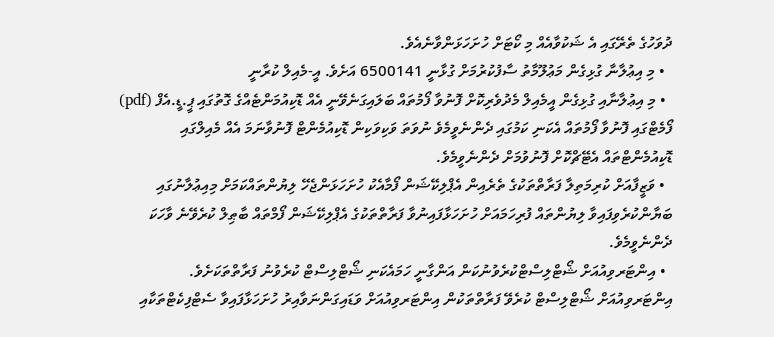ދުވަހުގެ ތެރޭގައި އެ ޝަކުވާއެއް މި ކޯޓަށް ހުށަހަޅަންވާނެއެވެ.
  • މި އިޢުލާނާ ގުޅިގެން މަޢުލޫމާތު ސާފުކުރުމަށް ގުޅާނީ 6500141 އަށެވެ. އީ-މެއިލް ކުރާނީ
  • މި އިޢުލާނާއި ގުޅިގެން އީމެއިލް މެދުވެރިކޮށް ފޮނުވާ ފޯމުތައް ބަލައިގަނެވޭނީ އެއް ޑޮކިއުމަންޓެއްގެ ގޮތުގައި ޕީ.ޑީ.އެފް (pdf) ފޯމެޓްގައި ފޮނުވާ ފޯމުތައް އެކަނި ކަމުގައި ދެންނެވީމެވެ ނުވަތަ ވަކިވަކިން ޑޮކިއުމެންޓް ފޮނުވާނަމަ އެއް މެއިލްގައި ޑޮކިއުމެންޓްތައް އެޓޭޗްކޮށް ފޮނުވުމަށް ދެންނެވީމެވެ.
  • ވަޒީފާއަށް ކުރިމަތިލާ ފަރާތްތަކުގެ ތެރެއިން އެޕްލިކޭޝަން ފޯމާއެކު ހުށަހަޅަންޖެހޭ ލިޔުންތައްކަމަށް މިއިޢުލާނުގައި ބަޔާންކުރެވިފައިވާ ލިޔުންތައް ފުރިހަމައަށް ހުށަހަޅާފައިނުވާ ފަރާތްތަކުގެ އެޕްލިކޭޝަން ފޯމްތައް ބާޠިލް ކުރެވޭނެ ވާހަކަ ދެންނެވީމެވެ.
  • އިންޓަރވިއުއަށް ޝޯޓްލިސްޓްކުރެވުނުކަން އަންގާނީ ހަމައެކަނި ޝޯޓްލިސްޓް ކުރެވުނު ފަރާތްތަކަށެވެ. އިންޓަރވިއުއަށް ޝޯޓްލިސްޓް ކުރެވޭ ފަރާތްތަކުން އިންޓަރވިއުއަށް ވަޑައިގަންނަވާއިރު ހުށަހަޅާފައިވާ ސެޓްފިކެޓްތަކާއި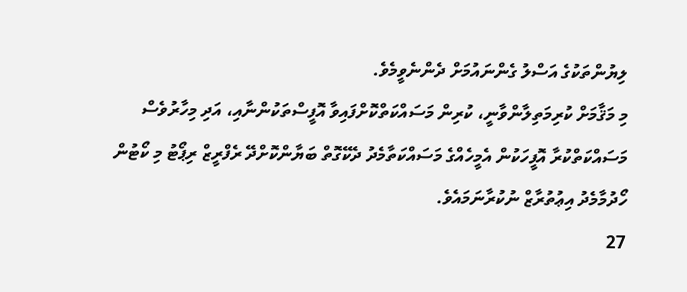ލިޔުންތަކުގެ އަސްލު ގެންނައުމަށް ދެންނެވީމެވެ.
މި މަޤާމަށް ކުރިމަތިލާންވާނީ، ކުރިން މަސައްކަތްކޮށްފައިވާ އޮފީސްތަކުންނާއި، އަދި މިހާރުވެސް މަސައްކަތްކުރާ އޮފީހަކުން އެމީހެއްގެ މަސައްކަތާމެދު ދެކޭގޮތް ބަޔާންކޮށްދޭ ރެފްރީޒް ރިޕޯޓު މި ކޯޓުން ހޯދުމާމެދު އިޢުތުރާޒް ނުކުރާނަމައެވެ.
27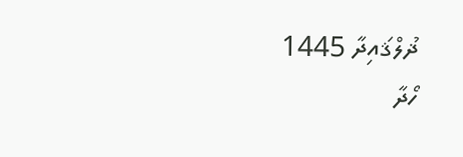ޛުލްޤައިދާ 1445
ހޯދާ